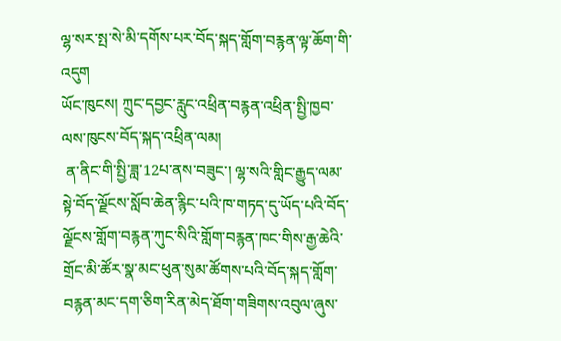ལྷ་སར་སྤ་སེ་མི་དགོས་པར་བོད་སྐད་གློག་བརྙན་ལྟ་ཆོག་གི་འདུག
ཡོང་ཁུངས། ཀྲུང་དབྱང་རླུང་འཕྲིན་བརྙན་འཕྲིན་སྤྱི་ཁྱབ་ལས་ཁུངས་བོད་སྐད་འཕྲིན་ལམ།
 ན་ནིང་གི་སྤྱི་ཟླ་12པ་ནས་བཟུང་། ལྷ་སའི་གླིང་རྒྱུད་ལམ་སྟེ་བོད་ལྗོངས་སློབ་ཆེན་རྙིང་པའི་ཁ་གཏད་དུ་ཡོད་པའི་བོད་ལྗོངས་གློག་བརྙན་ཀུང་སིའི་གློག་བརྙན་ཁང་གིས་རྒྱ་ཆེའི་གྲོང་མི་ཚོར་སྣ་མང་ཕུན་སུམ་ཚོགས་པའི་བོད་སྐད་གློག་བརྙན་མང་དག་ཅིག་རིན་མེད་ཐོག་གཟིགས་འབུལ་ཞུས་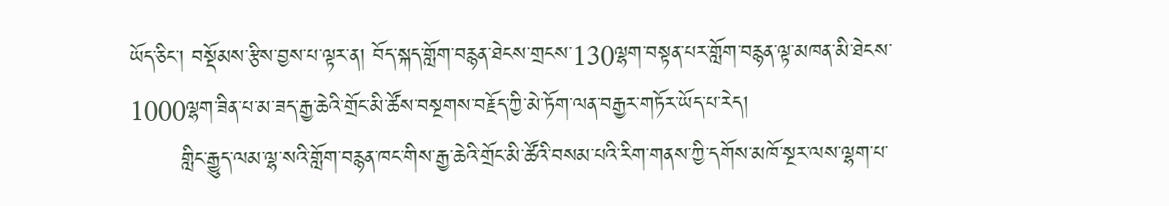ཡོད་ཅིང་། བསྡོམས་རྩིས་བྱས་པ་ལྟར་ན། བོད་སྐད་གློག་བརྙན་ཐེངས་གྲངས་130ལྷག་བསྟན་པར་གློག་བརྙན་ལྟ་མཁན་མི་ཐེངས་1000ལྷག་ཟིན་པ་མ་ཟད་རྒྱ་ཆེའི་གྲོང་མི་ཚོས་བསྔགས་བརྗོད་ཀྱི་མེ་ཏོག་ལན་བརྒྱར་གཏོར་ཡོད་པ་རེད།
       གླིང་རྒྱུད་ལམ་ལྷ་སའི་གློག་བརྙན་ཁང་གིས་རྒྱ་ཆེའི་གྲོང་མི་ཚོའི་བསམ་པའི་རིག་གནས་ཀྱི་དགོས་མཁོ་སྔར་ལས་ལྷག་པ་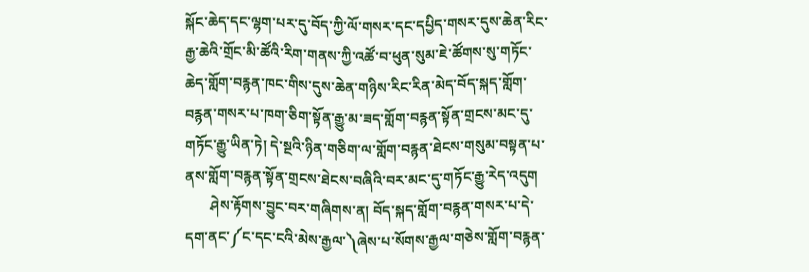སྐོང་ཆེད་དང་ལྷག་པར་དུ་བོད་ཀྱི་ལོ་གསར་དང་དཔྱིད་གསར་དུས་ཆེན་རིང་རྒྱ་ཆེའི་གྲོང་མི་ཚོའི་རིག་གནས་ཀྱི་འཚོ་བ་ཕུན་སུམ་ཇེ་ཚོགས་སུ་གཏོང་ཆེད་གློག་བརྙན་ཁང་གིས་དུས་ཆེན་གཉིས་རིང་རིན་མེད་བོད་སྐད་གློག་བརྙན་གསར་པ་ཁག་ཅིག་སྟོན་རྒྱུ་མ་ཟད་གློག་བརྙན་སྟོན་གྲངས་མང་དུ་གཏོང་རྒྱུ་ཡིན་ཏེ། དེ་སྔའི་ཉིན་གཅིག་ལ་གློག་བརྙན་ཐེངས་གསུམ་བསྟན་པ་ནས་གློག་བརྙན་སྟོན་གྲངས་ཐེངས་བཞིའི་བར་མང་དུ་གཏོང་རྒྱུ་རེད་འདུག
       ཤེས་རྟོགས་བྱུང་བར་གཞིགས་ན། བོད་སྐད་གློག་བརྙན་གསར་པ་དེ་དག་ནང་༼ང་དང་ངའི་མེས་རྒྱལ་༽ཞེས་པ་སོགས་རྒྱལ་གཅེས་གློག་བརྙན་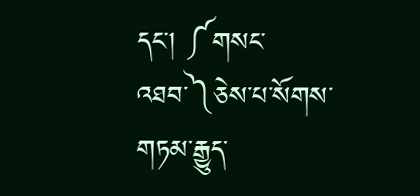དང་། ༼གསང་འཐབ་༽ཅེས་པ་སོགས་གཏམ་རྒྱུད་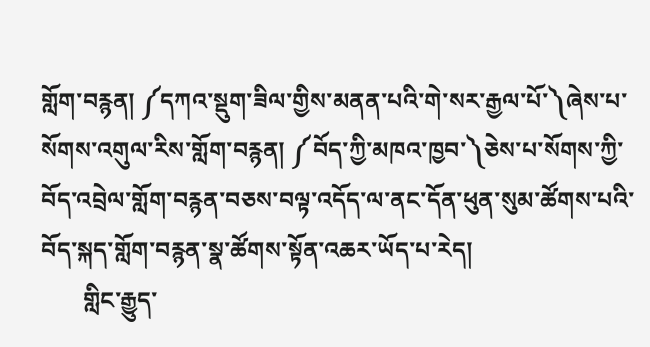གློག་བརྙན། ༼དཀའ་སྡུག་ཟིལ་གྱིས་མནན་པའི་གེ་སར་རྒྱལ་པོ་༽ཞེས་པ་སོགས་འགུལ་རིས་གློག་བརྙན། ༼བོད་ཀྱི་མཁའ་ཁྱབ་༽ཅེས་པ་སོགས་ཀྱི་བོད་འབྲེལ་གློག་བརྙན་བཅས་བལྟ་འདོད་ལ་ནང་དོན་ཕུན་སུམ་ཚོགས་པའི་བོད་སྐད་གློག་བརྙན་སྣ་ཚོགས་སྟོན་འཆར་ཡོད་པ་རེད།
       གླིང་རྒྱུད་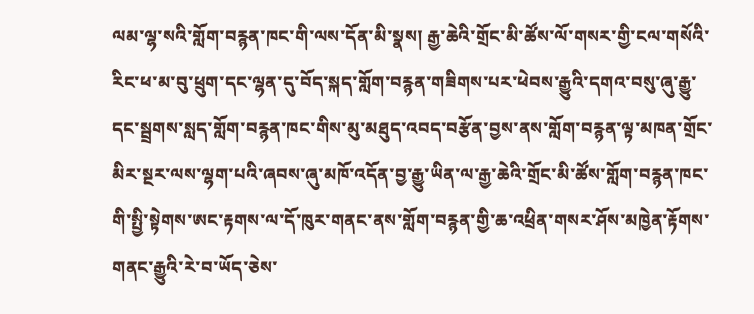ལམ་ལྷ་སའི་གློག་བརྙན་ཁང་གི་ལས་དོན་མི་སྣས། རྒྱ་ཆེའི་གྲོང་མི་ཚོས་ལོ་གསར་གྱི་ངལ་གསོའི་རིང་ཕ་མ་བུ་ཕྲུག་དང་ལྷན་དུ་བོད་སྐད་གློག་བརྙན་གཟིགས་པར་ཕེབས་རྒྱུའི་དགའ་བསུ་ཞུ་རྒྱུ་དང་སྦྲགས་སླད་གློག་བརྙན་ཁང་གིས་མུ་མཐུད་འབད་བརྩོན་བྱས་ནས་གློག་བརྙན་ལྟ་མཁན་གྲོང་མིར་སྔར་ལས་ལྷག་པའི་ཞབས་ཞུ་མཁོ་འདོན་བྱ་རྒྱུ་ཡིན་ལ་རྒྱ་ཆེའི་གྲོང་མི་ཚོས་གློག་བརྙན་ཁང་གི་སྤྱི་སྟེགས་ཨང་རྟགས་ལ་དོ་ཁུར་གནང་ནས་གློག་བརྙན་གྱི་ཆ་འཕྲིན་གསར་ཤོས་མཁྱེན་རྟོགས་གནང་རྒྱུའི་རེ་བ་ཡོད་ཅེས་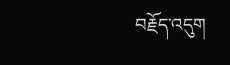བརྗོད་འདུག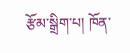རྩོམ་སྒྲིག་པ། ཁོན་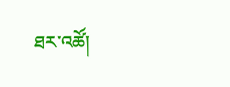ཐར་འཚོ།